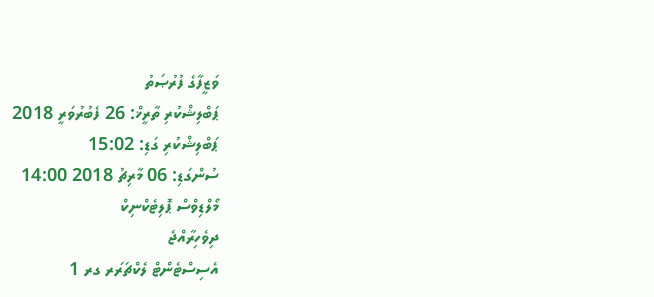ވަޒީފާގެ ފުރުޞަތު
ޕަބްލިޝްކުރި ތާރީޚް: 26 ފެބުރުވަރީ 2018
ޕަބްލިޝްކުރި ގަޑި: 15:02
ސުންގަޑި: 06 މާރިޗު 2018 14:00
މޯލްޑިވްސް ޕޮލިޓެކްނިކް
ދިވެހިރާއްޖެ
އެސިސްޓެންޓް ލެކްޗަރަރ ގރ 1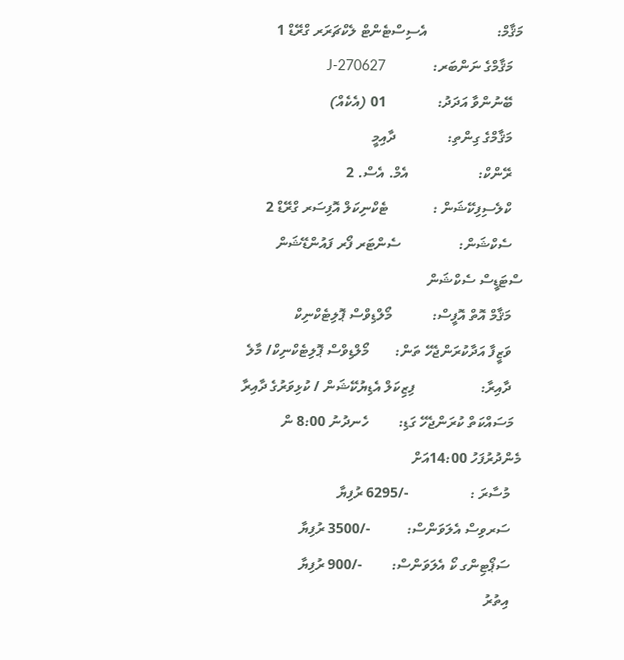މަޤާމް:                   އެސިސްޓެންޓް ލެކްޗަރަރ ގްރޭޑް 1
   މަޤާމްގެ ނަންބަރ:             J-270627
   ބޭނުންވާ އަދަދު:              01 (އެކެއް)
   މަޤާމްގެ ގިންތި:              ދާއިމީ
   ރޭންކް:                   އެމް. އެސް. 2
   ކްލެސިފިކޭޝަން :            ޓެކްނިކަލް އޮފިސަރ ގްރޭޑް 2
   ސެކްޝަން:                ސެންޓަރ ފޯރ ފައުންޑޭޝަން ސްޓަޑީސް ސެކްޝަން
   މަޤާމް އޮތް އޮފީސް:           މޯލްޑިވްސް ޕޮލިޓެކްނިކް
   ވަޒީފާ އަދާކުރަންޖެހޭ ތަން:       މޯލްޑިވްސް ޕޮލިޓެކްނިކް/ މާލެ
   ދާއިރާ:                  ފިޒިކަލް އެޑިޔުކޭޝަން / ކުޅިވަރުގެ ދާއިރާ
  މަސައްކަތް ކުރަންޖެހޭ ގަޑި:        ހެނދުނު 8:00 ން މެންދުރުފަހު 14:00އަށް
   މުސާރަ :                 -/6295 ރުފިޔާ
   ސަރވިސް އެލަވަންސް:          -/3500 ރުފިޔާ
   ސަޕޯޓިންގ ކޯ އެލަވަންސް:        -/900 ރުފިޔާ
   އިތުރު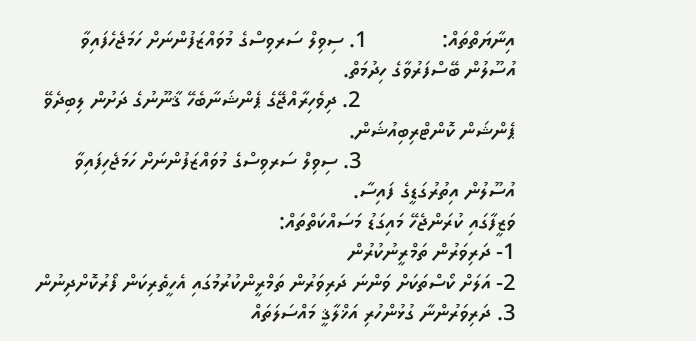އިނާޔަތްތައް:             1. ސިވިލް ސަރވިސްގެ މުވައްޒަފުންނަށް ހަމަޖެހެފައިވާ އުސޫލުން ބޭސްފަރުވާގެ ހިދުމަތް.
                           2. ދިވެހިރާއްޖޭގެ ޕެންޝަނާބެހޭ ޤާނޫނުގެ ދަށުން ލިބިދެވޭ ޕެންޝަން ކޮންޓްރިބިއުޝަން.
                           3. ސިވިލް ސަރވިސްގެ މުވައްޒަފުންނަށް ހަމަޖެހިފައިވާ އުސޫލުން އިތުރުގަޑީގެ ފައިސާ.
ވަޒީފާގައި ކުރަންޖެހޭ މައިގަޑު މަސައްކަތްތައް:
1- ދަރިވަރުން ތަމްރީނުކުރުން
2- އަލަށް ކޯސްތަކަށް ވަންނަ ދަރިވަރުން ތަމްރީންކުރުމުގައި އެހީތެރިކަން ފޯރުކޮށްދިނުން
3. ދަރިވަރުންނާ ގުޅުންހުރި އަޚްލާޤީ މައްސަލަތައް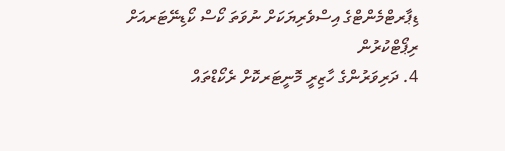ޑިޕާރޓްމެންޓްގެ އިސްވެރިޔަކަށް ނުވަތަ ކޯސް ކޯޑިނޭޓަރއަށް ރިޕޯޓްކުރުން
4. ދަރިވަރުންގެ ހާޒިރީ މޮނީޓަރކޮށް ރެކޯޑްތައް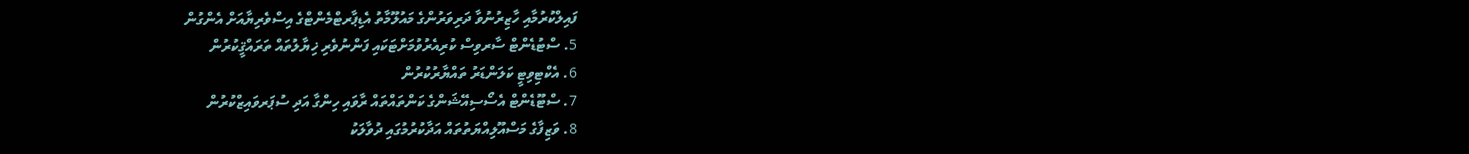ފައިލްކުރުމާއި ހާޒިރުނުވާ ދަރިވަރުންގެ މައުލޫމާތު އެޑިޕާރޓްމެންޓްގެ އިސްވެރިޔާއަށް އެންގުން
5. ސްޓުޑެންޓް ސާރވިސް ކުރިއެރުވުމަށްޓަކައި ފަންނުވެރި ޚިޔާލުތައް ތަރައްޤީކުރުން
6. އެކްޓިވިޓީ ކަލަންޑަރު ތައްޔާރުކުރުން
7. ސްޓޫޑެންޓް އެސޯސިއޭޝަންގެ ކަންތައްތައް ރާވައި ހިންގާ އަދި ސުޕަރވައިޒްކުރުން
8. ވަޒިފާގެ މަސްއޫލިއްޔަތުތައް އަދާކުރުމުގައި ދުވާލަކު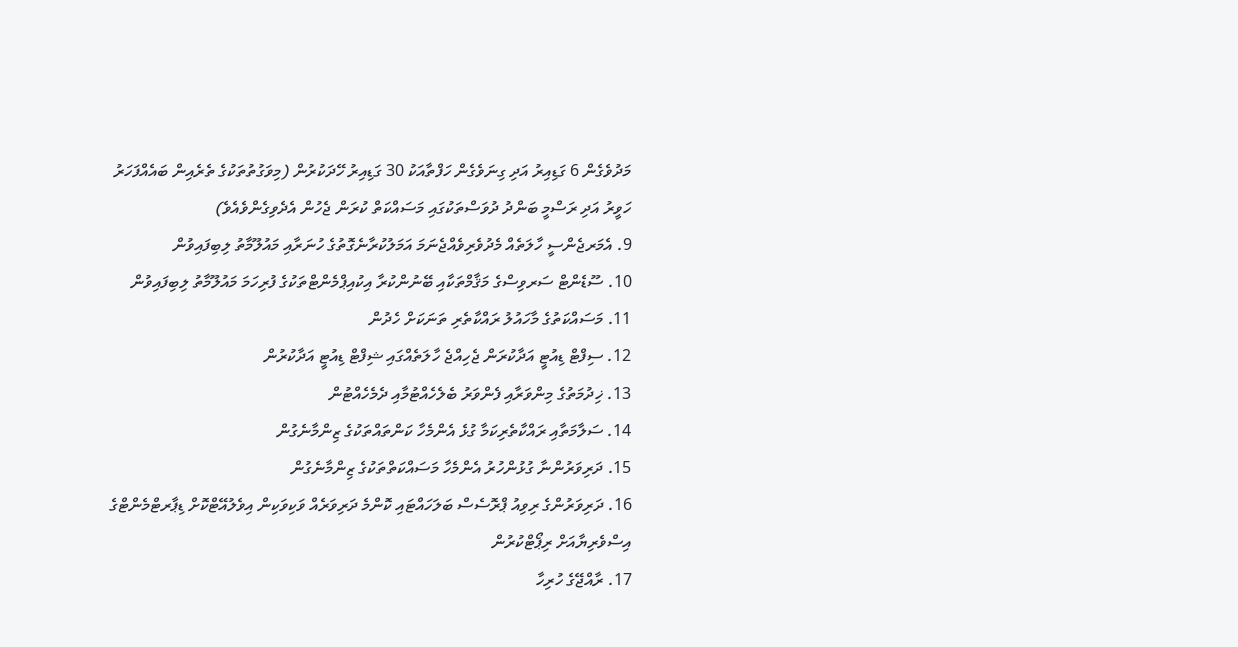މަދުވެގެން 6 ގަޑިއިރު އަދި ގިނަވެގެން ހަފްތާއަކު 30 ގަޑިއިރު ހޭދަކުރުން (މިވަގުތުތަކުގެ ތެރެއިން ބައެއްފަހަރު ހަވީރު އަދި ރަސްމީ ބަންދު ދުވަސްތަކުގައި މަސައްކަތް ކުރަން ޖެހުން އެދެވިގެންވެއެވެ)
9. އެމަރޖެންސީ ހާލަތެއް މެދުވެރިވެއްޖެނަމަ އަމަލުކުރާނެގޮތުގެ ހުނަރާއި މައުލޫމާތު ލިބިފައިވުން
10. ސޫޑެންޓް ސަރވިސްގެ މަޤާމްތަކާއި ބޭނުންކުރާ އިކުއިޕްމެންޓްތަކުގެ ފުރިހަމަ މައުލޫމާތު ލިބިފައިވުން
11. މަސައްކަތުގެ މާހައުލު ރައްކާތެރި ތަނަކަށް ހެދުން
12. ސިފްޓް ޑިއުޓީ އަދާކުރަން ޖެހިއްޖެ ހާލަތެއްގައި ޝިފްޓް ޑިއުޓީ އަދާކުރުން
13. ޚިދުމަތުގެ މިންވަރާއި ފެންވަރު ބެލެހެއްޓުމާއި ދެމެހެއްޓުން
14. ސަލާމަތާއި ރައްކާތެރިކަމާ ގުޅެ އެންމެހާ ކަންތައްތަކުގެ ޒިންމާނެގުން
15. ދަރިވަރުންނާ ގުޅުންހުރު އެންމެހާ މަސައްކަތްތަކުގެ ޒިންމާނެގުން
16. ދަރިވަރުންގެ ރިވިއު ޕްރޮސެސް ބަލަހައްޓައި ކޮންމެ ދަރިވަރެއް ވަކިވަކިން އިވެލުއޭޓްކޮށް ޑިޕާރޓްމެންޓްގެ އިސްވެރިޔާއަށް ރިޕޯޓްކުރުން
17. ރާއްޖޭގެ ހުރިހާ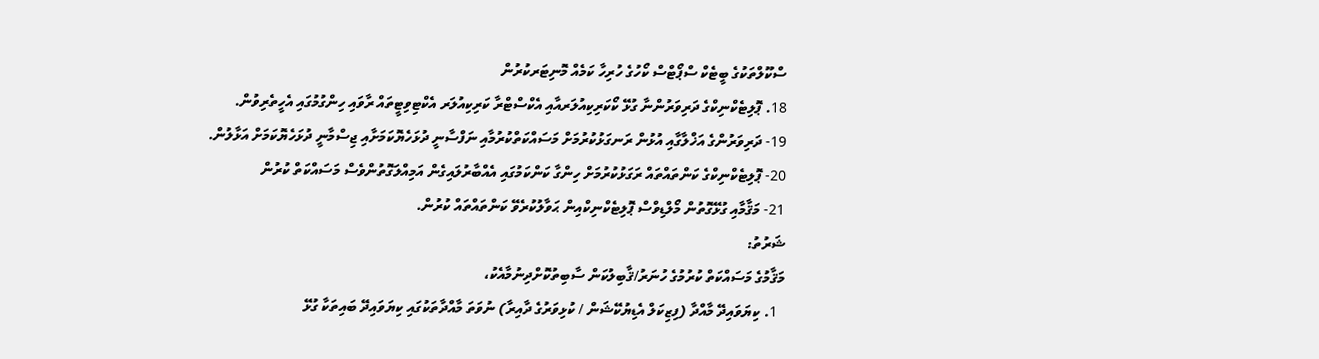ސްކޫލްތަކުގެ ބީޓެކް ސްޕޯޓްސް ކޯހުގެ ހުރިހާ ކަމެއް މޮނިޓަރކުރުން
18. ޕޮލިޓެކްނިކްގެ ދަރިވަރުންނާ ގުޅޭ ކޯކަރިކިއުލަރއާއި އެކްސްޓްރާ ކަރިކިއުލަރ އެކްޓިވިޓީތައް ރާވައި ހިންގުމުގައި އެހީތެރިވުން.
19- ދަރިވަރުންގެ އަޚްލާގާއި އުޅުން ރަނގަޅުކުރުމަށް މަސައްކަތްކުރުމާއި ނަފްސާނީ ދުޅަހެޔޮކަމަށާއި ޖިސްމާނީ ދުޅަހެޔޮކަމަށް އަޅާލުން.
20- ޕޮލިޓެކްނިކްގެ ކަންތައްތައް ރަގަޅުކުރުމަށް ހިންގާ ކަންކަމުގައި އެއްބާރުލައިގެން އަމިއްލަގޮތުންވެސް މަސައްކަތް ކުރުން
21- މަޤާމާއި ގުޅޭގޮތުން މޯލްޑިވްސް ޕޮލިޓެކްނިކްއިން ޙަވާލުކުރެވޭ ކަންތައްތައް ކުރުން.
ޝަރުތު:
މަޤާމުގެ މަސައްކަތް ކުރުމުގެ ހުނަރު/ޤާބިލުކަން ސާބިތުކޮށްދިނުމާއެކު،
  1. ކިޔަވައިދޭ މާއްދާ (ފިޒިކަލް އެޑިޔުކޭޝަން / ކުޅިވަރުގެ ދާއިރާ) ނުވަތަ މާއްދާތަކުގައި ކިޔަވައިދޭ ބައިތަކާ ގުޅޭ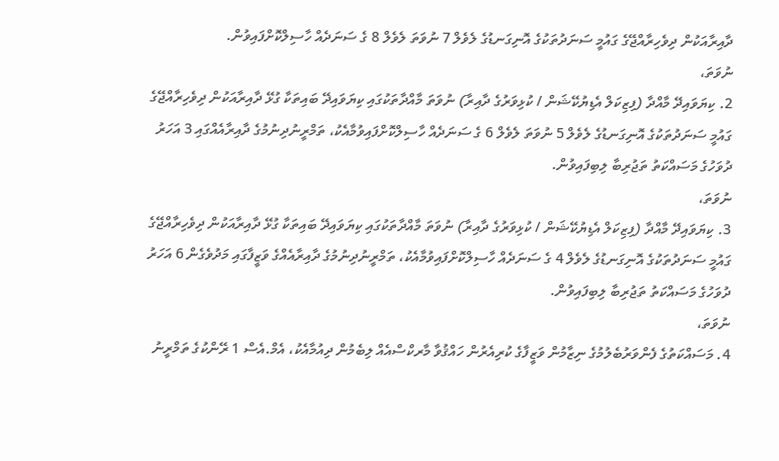ދާއިރާއަކުން ދިވެހިރާއްޖޭގެ ގައުމީ ސަނަދުތަކުގެ އޮނިގަނޑުގެ ލެވެލް 7 ނުވަތަ ލެވެލް 8 ގެ ސަނަދެއް ހާސިލްކޮށްފައިވުން.
ނުވަތަ،
2. ކިޔަވައިދޭ މާއްދާ (ފިޒިކަލް އެޑިޔުކޭޝަން / ކުޅިވަރުގެ ދާއިރާ) ނުވަތަ މާއްދާތަކުގައި ކިޔަވައިދޭ ބައިތަކާ ގުޅޭ ދާއިރާއަކުން ދިވެހިރާއްޖޭގެ ގައުމީ ސަނަދުތަކުގެ އޮނިގަނޑުގެ ލެވެލް 5 ނުވަތަ ލެވެލް 6 ގެ ސަނަދެއް ހާސިލްކޮށްފައިވުމާއެކު، ތަމްރީނުދިނުމުގެ ދާއިރާއެއްގައި 3 އަހަރު ދުވަހުގެ މަސައްކަތު ތަޖުރިބާ ލިބިފައިވުން.
ނުވަތަ،
3. ކިޔަވައިދޭ މާއްދާ (ފިޒިކަލް އެޑިޔުކޭޝަން / ކުޅިވަރުގެ ދާއިރާ) ނުވަތަ މާއްދާތަކުގައި ކިޔަވައިދޭ ބައިތަކާ ގުޅޭ ދާއިރާއަކުން ދިވެހިރާއްޖޭގެ ގައުމީ ސަނަދުތަކުގެ އޮނިގަނޑުގެ ލެވެލް 4 ގެ ސަނަދެއް ހާސިލްކޮށްފައިވުމާއެކު، ތަމްރީނުދިނުމުގެ ދާއިރާއެއްގެ ވަޒީފާގައި މަދުވެގެން 6 އަހަރު ދުވަހުގެ މަސައްކަތު ތަޖުރިބާ ލިބިފައިވުން.
ނުވަތަ،
4. މަސައްކަތުގެ ފެންވަރުބެލުމުގެ ނިޒާމުން ވަޒީފާގެ ކުރިއެރުން ހައްޤުވާ މާރކްސްއެއް ލިބެމުން ދިއުމާއެކު، އެމް.އެސް 1 ރޭންކުގެ ތަމްރީނު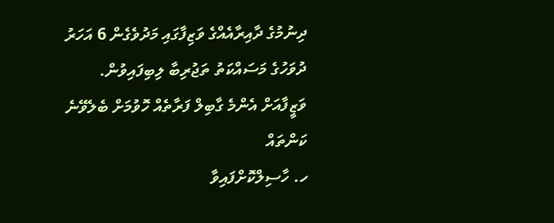ދިނުމުގެ ދާއިރާއެއްގެ ވަޒިފާގައި މަދުވެގެން 6 އަހަރު ދުވަހުގެ މަސައްކަތު ތަޖުރިބާ ލިބިފައިވުން.
ވަޒީފާއަށް އެންމެ ގާބިލް ފަރާތެއް ހޮވުމަށް ބެލެވޭނެ ކަންތައް
ހ. ހާސިލްކޮށްފައިވާ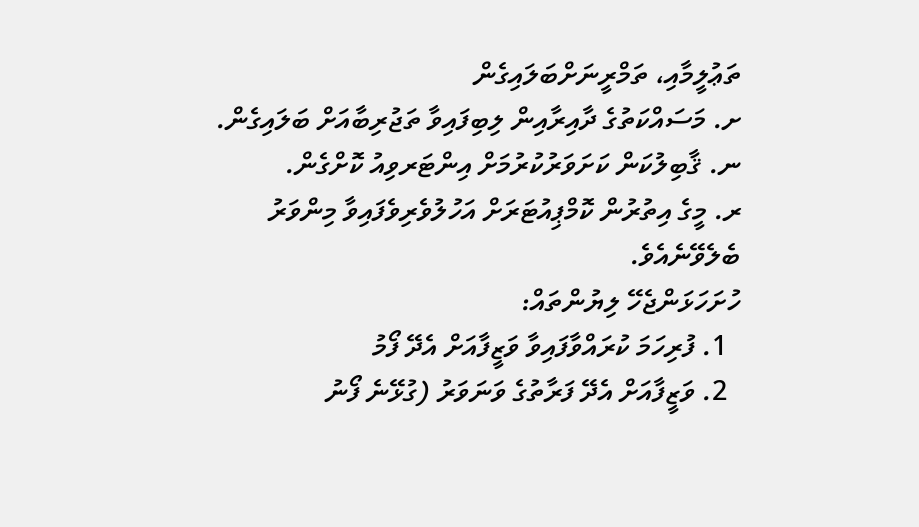ތަޢުލީމާއި، ތަމްރީނަށްބަލައިގެން
ށ. މަސައްކަތުގެ ދާއިރާއިން ލިބިފައިވާ ތަޖުރިބާއަށް ބަލައިގެން.
ނ. ޤާބިލުކަން ކަށަވަރުކުރުމަށް އިންޓަރވިއު ކޮށްގެން.
ރ. މީގެ އިތުރުން ކޮމްޕިއުޓަރަށް އަހުލުވެރިވެފައިވާ މިންވަރު ބެލެވޭނެއެވެ.
ހުށަހަޅަންޖެހޭ ލިޔުންތައް:
  1. ފުރިހަމަ ކުރައްވާފައިވާ ވަޒީފާއަށް އެދޭ ފޯމު
  2. ވަޒީފާއަށް އެދޭ ފަރާތުގެ ވަނަވަރު (ގުޅޭނެ ފޯނު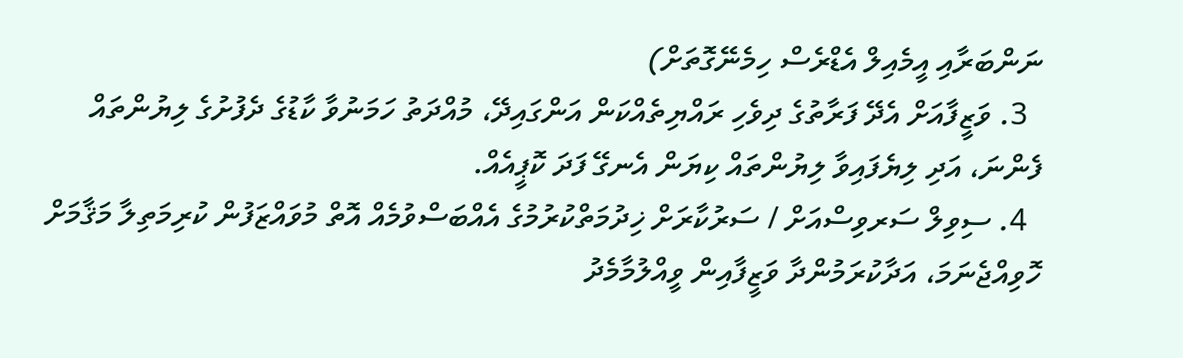ނަންބަރާއި އީމެއިލް އެޑްރެސް ހިމެނޭގޮތަށް)
  3. ވަޒީފާއަށް އެދޭ ފަރާތުގެ ދިވެހި ރައްޔިތެއްކަން އަންގައިދޭ، މުއްދަތު ހަމަނުވާ ކާޑުގެ ދެފުށުގެ ލިޔުންތައް ފެންނަ، އަދި ލިޔެފައިވާ ލިޔުންތައް ކިޔަން އެނގޭ ފަދަ ކޮޕީއެއް.
  4. ސިވިލް ސަރވިސްއަށް / ސަރުކާރަށް ޚިދުމަތްކުރުމުގެ އެއްބަސްވުމެއް އޮތް މުވައްޒަފުން ކުރިމަތިލާ މަޤާމަށް ހޮވިއްޖެނަމަ، އަދާކުރަމުންދާ ވަޒީފާއިން ވީއްލުމާމެދު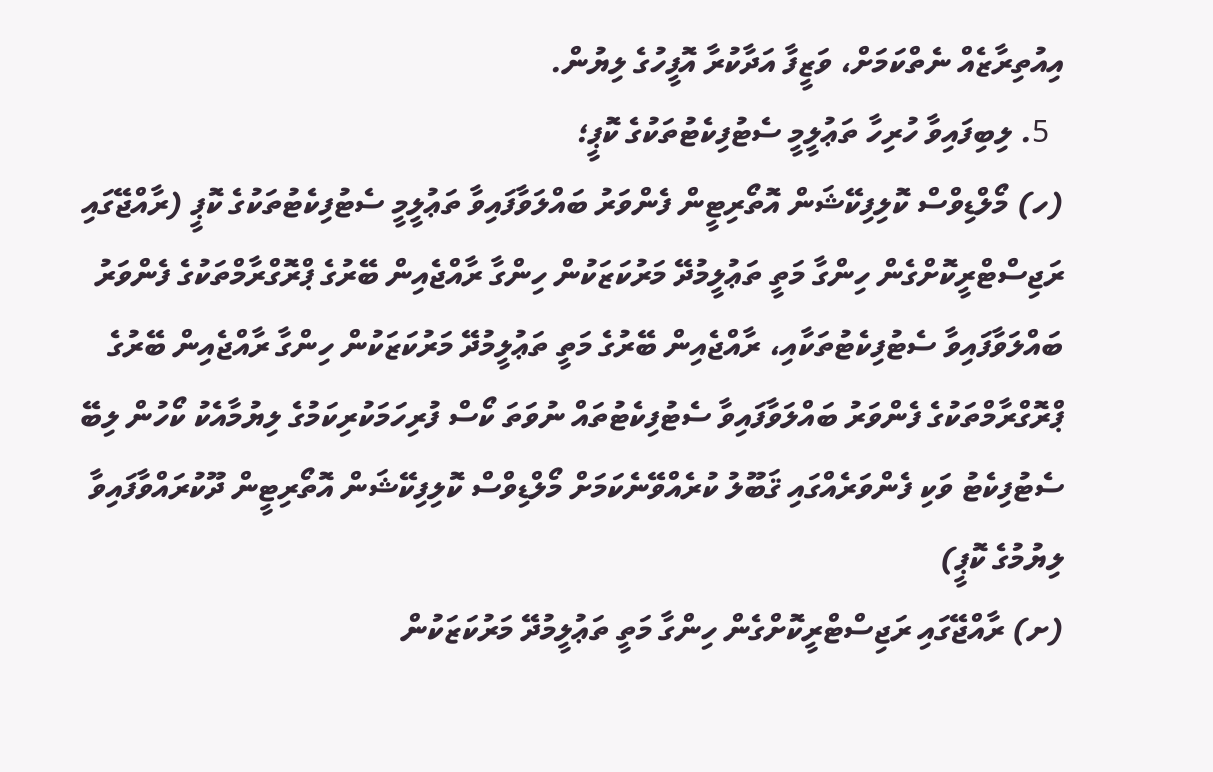އިއުތިރާޒެއް ނެތްކަމަށް، ވަޒީފާ އަދާކުރާ އޮފީހުގެ ލިޔުން.
  5. ލިބިފައިވާ ހުރިހާ ތަޢުލީމީ ސެޓުފިކެޓުތަކުގެ ކޮޕީ؛
(ހ) މޯލްޑިވްސް ކޮލިފިކޭޝަން އޮތޯރިޓީން ފެންވަރު ބައްލަވާފައިވާ ތަޢުލީމީ ސެޓުފިކެޓުތަކުގެ ކޮޕީ (ރާއްޖޭގައި ރަޖިސްޓްރީކޮށްގެން ހިންގާ މަތީ ތަޢުލީމުދޭ މަރުކަޒަކުން ހިންގާ ރާއްޖެއިން ބޭރުގެ ޕްރޮގްރާމްތަކުގެ ފެންވަރު ބައްލަވާފައިވާ ސެޓުފިކެޓުތަކާއި، ރާއްޖެއިން ބޭރުގެ މަތީ ތަޢުލީމުދޭ މަރުކަޒަކުން ހިންގާ ރާއްޖެއިން ބޭރުގެ ޕްރޮގްރާމްތަކުގެ ފެންވަރު ބައްލަވާފައިވާ ސެޓުފިކެޓުތައް ނުވަތަ ކޯސް ފުރިހަމަކުރިކަމުގެ ލިޔުމާއެކު ކޯހުން ލިބޭ ސެޓުފިކެޓު ވަކި ފެންވަރެއްގައި ޤަބޫލު ކުރެއްވޭނެކަމަށް މޯލްޑިވްސް ކޮލިފިކޭޝަން އޮތޯރިޓީން ދޫކުރައްވާފައިވާ ލިޔުމުގެ ކޮޕީ)
(ށ) ރާއްޖޭގައި ރަޖިސްޓްރީކޮށްގެން ހިންގާ މަތީ ތަޢުލީމުދޭ މަރުކަޒަކުން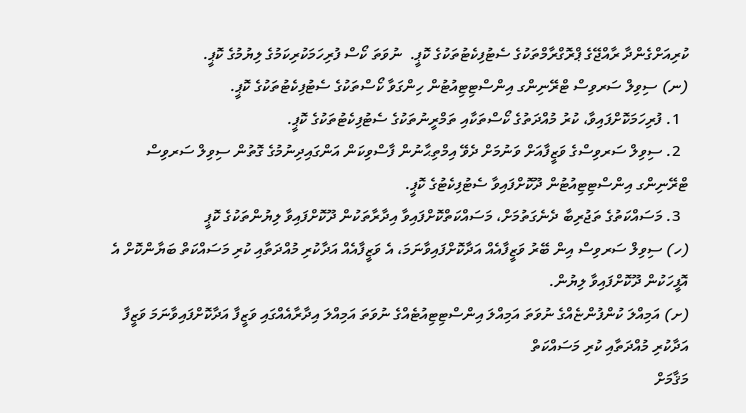ކުރިއަށްގެންދާ ރާއްޖޭގެ ޕްރޮގްރާމްތަކުގެ ސެޓުފިކެޓުތަކުގެ ކޮޕީ.  ނުވަތަ ކޯސް ފުރިހަމަކުރިކަމުގެ ލިޔުމުގެ ކޮޕީ.
(ނ) ސިވިލް ސަރވިސް ޓްރޭނިންގ އިންސްޓިޓިއުޓުން ހިންގަވާ ކޯސްތަކުގެ ސެޓުފިކެޓުތަކުގެ ކޮޕީ.
  1. ފުރިހަމަކޮށްފައިވާ، ކުރު މުއްދަތުގެ ކޯސްތަކާއި ތަމްރީނުތަކުގެ ސެޓުފިކެޓުތަކުގެ ކޮޕީ.
  2. ސިވިލް ސަރވިސްގެ ވަޒީފާއަށް ވަނުމަށް ދެވޭ އިމްތިޙާނުން ފާސްވިކަން އަންގައިދިނުމުގެ ގޮތުން ސިވިލް ސަރވިސް ޓްރޭނިންގ އިންސްޓިޓިއުޓުން ދޫކޮށްފައިވާ ސެޓުފިކެޓުގެ ކޮޕީ.
  3. މަސައްކަތުގެ ތަޖުރިބާ ދެނެގަތުމަށް، މަސައްކަތްކޮށްފައިވާ އިދާރާތަކުން ދޫކޮށްފައިވާ ލިޔުންތަކުގެ ކޮޕީ
(ހ) ސިވިލް ސަރވިސް އިން ބޭރު ވަޒީފާއެއް އަދާކޮށްފައިވާނަމަ، އެ ވަޒީފާއެއް އަދާކުރި މުއްދަތާއި ކުރި މަސައްކަތް ބަޔާންކޮށް އެ އޮފީހަކުން ދޫކޮށްފައިވާ ލިޔުން.
(ށ) އަމިއްލަ ކުންފުންޏެއްގެ ނުވަތަ އަމިއްލަ އިންސްޓިޓިއުޓެއްގެ ނުވަތަ އަމިއްލަ އިދާރާއެއްގައި ވަޒީފާ އަދާކޮށްފައިވާނަމަ ވަޒީފާ އަދާކުރި މުއްދަތާއި ކުރި މަސައްކަތް
މަޤާމަށް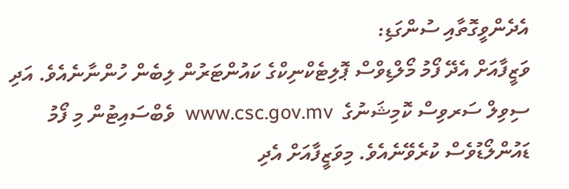އެދެންވީގޮތާއި ސުންގަޑި:
ވަޒީފާއަށް އެދޭ ފޯމު މޯލްޑިވްސް ޕޮލިޓެކްނިކްގެ ކައުންޓަރުން ލިބެން ހުންނާނެއެވެ. އަދި ސިވިލް ސަރވިސް ކޮމިޝަނުގެ  www.csc.gov.mv  ވެބްސައިޓުން މި ފޯމު ޑައުންލޯޑުވެސް ކުރެވޭނެއެވެ. މިވަޒީފާއަށް އެދި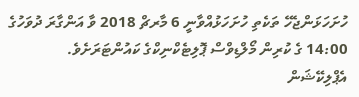ހުށަހަޅަންޖެހޭ ތަކެތި ހުށަހަޅުއްވާނީ 6 މާރޗް 2018 ވާ އަންގާރަ ދުވަހުގެ 14:00 ގެ ކުރިން މޯލްޑިވްސް ޕޮލިޓެކްނިކްގެ ކައުންޓަރަށެވެ.
އެޕްލިކޭޝަން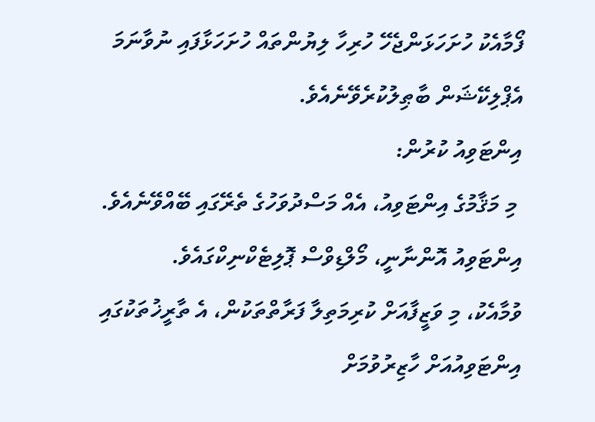ފޯމާއެކު ހުށަހަޅަންޖެހޭ ހުރިހާ ލިޔުންތައް ހުށަހަޅާފައި ނުވާނަމަ އެޕްލިކޭޝަން ބާޠިލުކުރެވޭނެއެވެ.
އިންޓަވިއު ކުރުން:
 މި މަޤާމުގެ އިންޓަވިއު، އެއް މަސްދުވަހުގެ ތެރޭގައި ބޭއްވޭނެއެވެ. އިންޓަވިއު އޮންނާނީ، މޯލްޑިވްސް ޕޮލިޓެކްނިކްގައެވެ.
ވުމާއެކު، މި ވަޒީފާއަށް ކުރިމަތިލާ ފަރާތްތަކުން، އެ ތާރީޚުތަކުގައި އިންޓަވިއުއަށް ހާޒިރުވުމަށް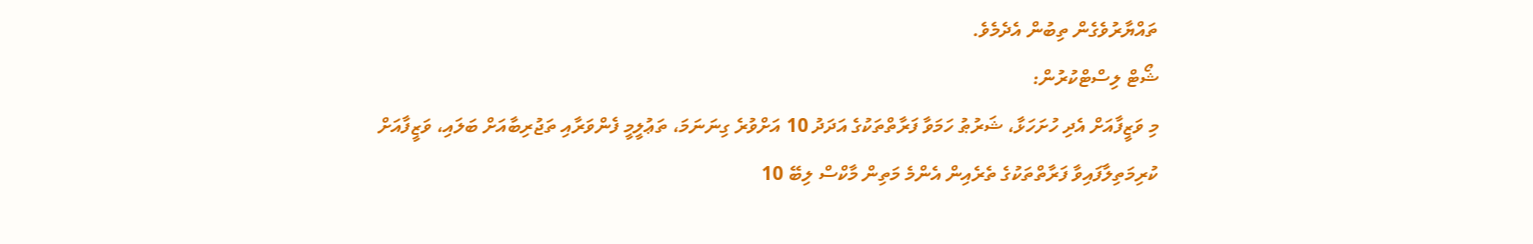ތައްޔާރުވެގެން ތިބުން އެދެމެވެ.
ޝޯޓް ލިސްޓްކުރުން:
މި ވަޒީފާއަށް އެދި ހުށަހަޅާ، ޝަރުޠު ހަމަވާ ފަރާތްތަކުގެ އަދަދު 10 އަށްވުރެ ގިނަނަމަ، ތަޢުލީމީ ފެންވަރާއި ތަޖުރިބާއަށް ބަލައި، ވަޒީފާއަށް ކުރިމަތިލާފައިވާ ފަރާތްތަކުގެ ތެރެއިން އެންމެ މަތިން މާކްސް ލިބޭ 10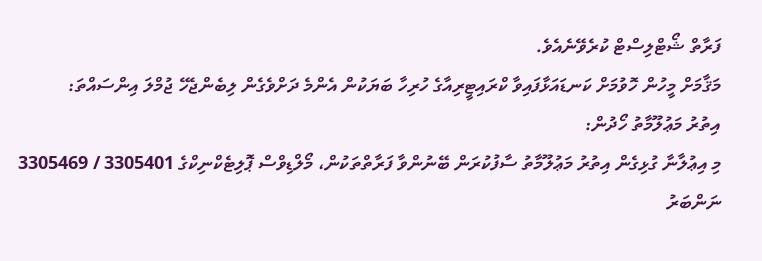ފަރާތް ޝޯޓްލިސްޓް ކުރެވޭނެއެވެ.
މަޤާމަށް މީހުން ހޮވުމަށް ކަނޑައަޅާފައިވާ ކްރައިޓީރިއާގެ ހުރިހާ ބަޔަކުން އެންމެ ދަށްވެގެން ލިބެންޖެހޭ ޖުމްލަ އިންސައްތަ:
އިތުރު މަޢުލޫމާތު ހޯދުން:
މި އިޢުލާނާ ގުޅިގެން އިތުރު މަޢުލޫމާތު ސާފުކުރަން ބޭނުންވާ ފަރާތްތަކުން، މޯލްޑިވްސް ޕޮލިޓެކްނިކްގެ 3305401 / 3305469 ނަންބަރު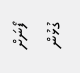ފޯނަށް ގުޅުން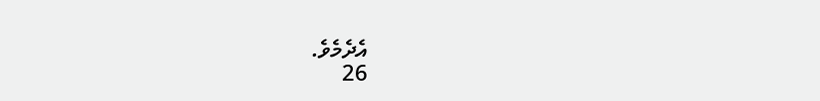އެދެމެވެ.
26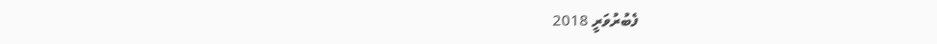ފެބުރުވަރީ 2018